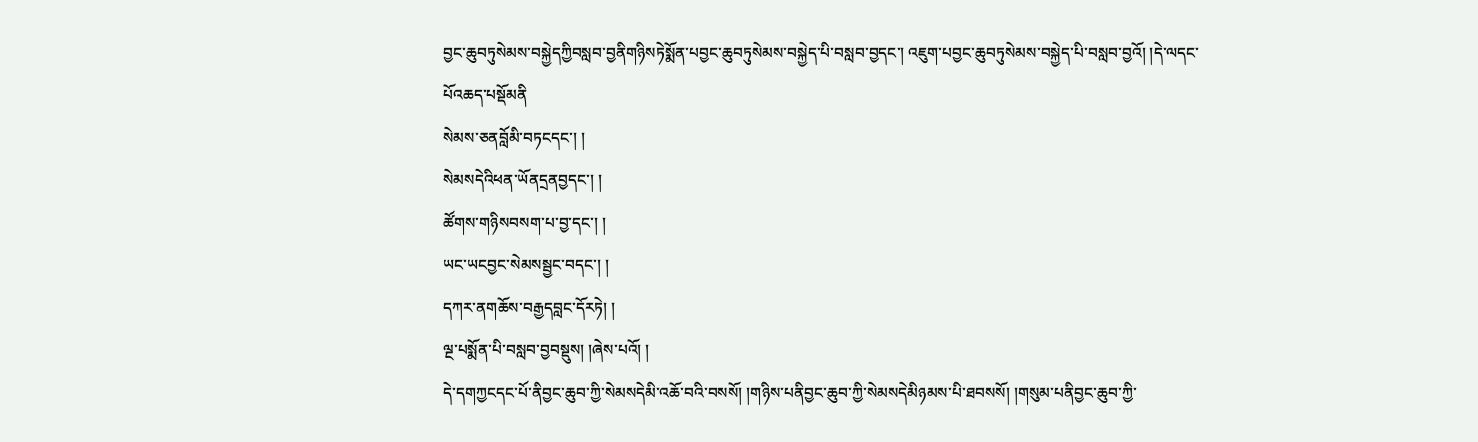བྱང་ཆུབཏུསེམས་བསྐྱེདཀྱིབསླབ་བྱནིགཉིསཏེསྨོན་པབྱང་ཆུབཏུསེམས་བསྐྱེད་པི་བསླབ་བྱདང་། འཇུག་པབྱང་ཆུབཏུསེམས་བསྐྱེད་པི་བསླབ་བྱའོ། །དེ་ལདང་པོའཆད་པསྡོམནི
སེམས་ཅནབློམི་བཏངདང་། །
སེམསདེའིཕན་ཡོནདྲནབྱདང་། །
ཚོགས་གཉིསབསག་པ་བྱ་དང་། །
ཡང་ཡངབྱང་སེམསསྦྱང་བདང་། །
དཀར་ནགཆོས་བརྒྱདབླང་དོརཏེ། །
ལྔ་པསྨོན་པི་བསླབ་བྱབསྡུས། །ཞེས་པའོ། །
དེ་དགཀྱངདང་པོ་ནིབྱང་ཆུབ་ཀྱི་སེམསདེམི་འཆོ་བའི་བསསོ། །གཉིས་པནིབྱང་ཆུབ་ཀྱི་སེམསདེམིཉམས་པི་ཐབསསོ། །གསུམ་པནིབྱང་ཆུབ་ཀྱི་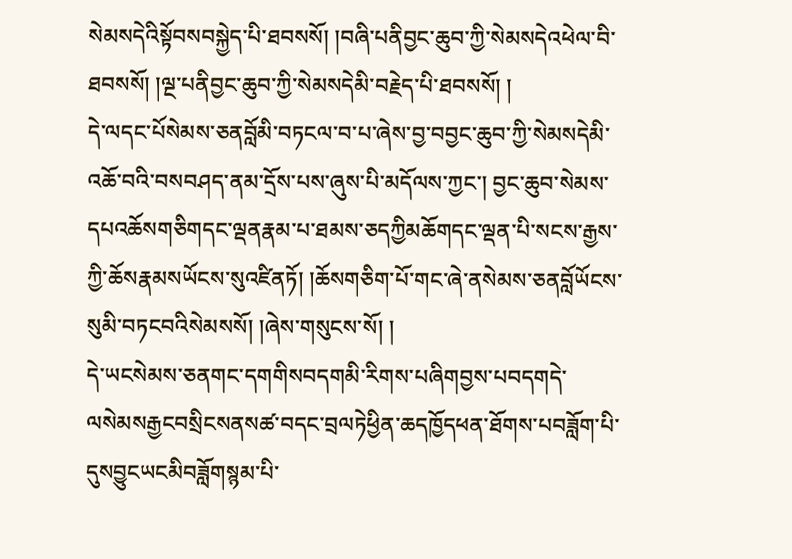སེམསདེའིསྟོབསབསྐྱེད་པི་ཐབསསོ། །བཞི་པནིབྱང་ཆུབ་ཀྱི་སེམསདེའཕེལ་བི་ཐབསསོ། །ལྔ་པནིབྱང་ཆུབ་ཀྱི་སེམསདེམི་བརྗེད་པི་ཐབསསོ། །
དེ་ལདང་པོསེམས་ཅནབློམི་བཏངལ་བ་པ་ཞེས་བྱ་བབྱང་ཆུབ་ཀྱི་སེམསདེམི་འཆོ་བའི་བསབཤད་ནམ་དྲོས་པས་ཞུས་པི་མདོལས་ཀྱང་། བྱང་ཆུབ་སེམས་དཔའཆོསགཅིགདང་ལྡནརྣམ་པ་ཐམས་ཅདཀྱིམཆོགདང་ལྡན་པི་སངས་རྒྱས་ཀྱི་ཆོསརྣམསཡོངས་སུའཛིནཏོ། །ཆོསགཅིག་པོ་གང་ཞེ་ནསེམས་ཅནབློཡོངས་སུམི་བཏངབའིསེམསསོ། །ཞེས་གསུངས་སོ། །
དེ་ཡངསེམས་ཅནགང་དགགིསབདགམི་རིགས་པཞིགབྱས་པབདགདེ་ལསེམསརྒྱངབསྲིངསནསཚ་བདང་བྲལཏེཕྱིན་ཆདཁྱོདཕན་ཐོགས་པབཟློག་པི་དུསབྱུངཡངམིབཟློགསྙམ་པི་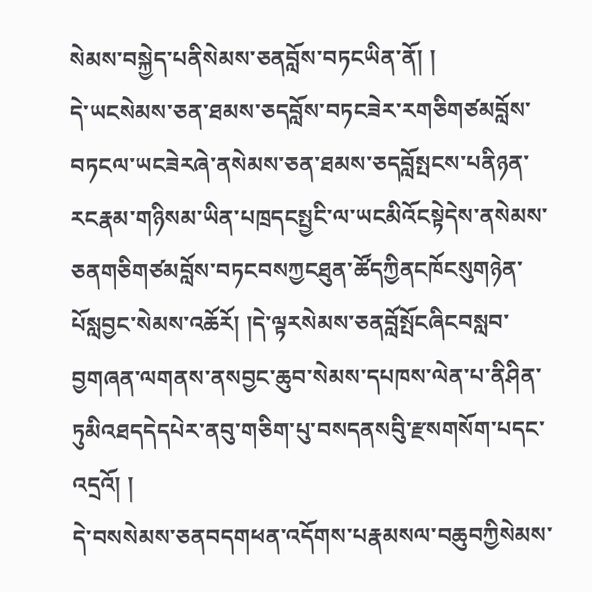སེམས་བསྐྱེད་པནིསེམས་ཅནབློས་བཏངཡིན་ནོ། །
དེ་ཡངསེམས་ཅན་ཐམས་ཅདབློས་བཏངཟེར་རགཅིགཙམབློས་བཏངལ་ཡངཟེརཞེ་ནསེམས་ཅན་ཐམས་ཅདབློསྤངས་པནིཉན་རངརྣམ་གཉིསམ་ཡིན་པཁྲདངསྤྱངི་ལ་ཡངམིའོངསྟེདེས་ནསེམས་ཅནགཅིགཙམབློས་བཏངབསཀྱངཐུན་ཚོདཀྱིནངཁོངསུགཉེན་པོསླབྱང་སེམས་འཆོརོ། །དེ་ལྟརསེམས་ཅནབློསྤོངཞིངབསླབ་བྱགཞན་ལགནས་ནསབྱང་ཆུབ་སེམས་དཔཁས་ལེན་པ་ནིཤིན་ཏུམིའཐདདེདཔེར་ནབུ་གཅིག་པུ་བསདནསབིུ་རྫསགསོག་པདང་འདྲའོ། །
དེ་བསསེམས་ཅནབདགཕན་འདོགས་པརྣམསལ་བཆུབཀྱིསེམས་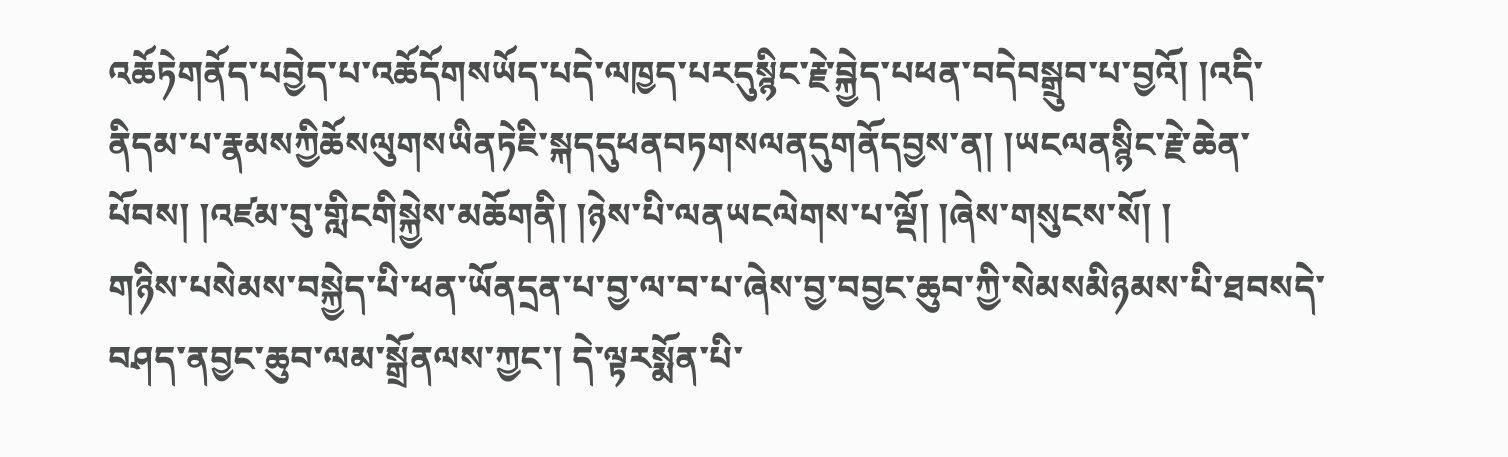འཆོཏེགནོད་པབྱེད་པ་འཆོདོགསཡོད་པདེ་ལཁྱད་པརདུསྙིང་རྗེ་བྐྱེད་པཕན་བདེབསྒྲུབ་པ་བྱའོ། །འདི་ནིདམ་པ་རྣམསཀྱིཆོསལུགསཡིནཏེཇི་སྐདདུཕནབཏགསལནདུགནོདབྱས་ན། །ཡངལནསྙིང་རྗེ་ཆེན་པོབས། །འཛམ་བུ་གླིངགིསྐྱེས་མཆོགནི། །ཉེས་པི་ལནཡངལེགས་པ་ལྡོ། །ཞེས་གསུངས་སོ། །
གཉིས་པསེམས་བསྐྱེད་པི་ཕན་ཡོནདྲན་པ་བྱ་ལ་བ་པ་ཞེས་བྱ་བབྱང་ཆུབ་ཀྱི་སེམསམིཉམས་པི་ཐབསདེ་བཤད་ནབྱང་ཆུབ་ལམ་སྒྲོནལས་ཀྱང་། དེ་ལྟརསྨོན་པི་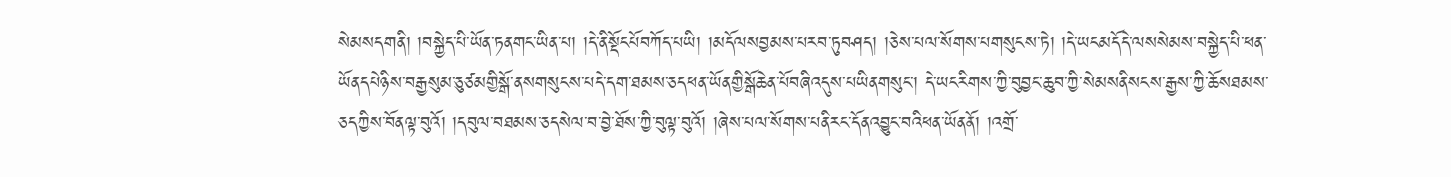སེམསདགནི། །བསྐྱེད་པི་ཡོན་ཏནགང་ཡིན་པ། །དེ་ནིསྡོངཔོབཀོད་པཡི། །མདོལསབྱམས་པརབ་ཏུབཤད། །ཅེས་པལ་སོགས་པགསུངས་ཏེ། །དེ་ཡངམདོདེ་ལསསེམས་བསྐྱེད་པི་ཕན་ཡོནདཔེཉིས་བརྒྱསུམ་ཅུཙམགྱིསྒོ་ནསགསུངས་པདེ་དག་ཐམས་ཅདཕན་ཡོནགྱིསྒོཆེན་པོབཞིའདུས་པཡིནགསུང་། དེ་ཡངརིགས་ཀྱི་བུབྱང་ཆུབ་ཀྱི་སེམསནིསངས་རྒྱས་ཀྱི་ཆོསཐམས་ཅདཀྱིས་བོནལྟ་བུའོ། །དབུལ་བཐམས་ཅདསེལ་བ་བྱེ་ཐོས་ཀྱི་བུལྟ་བུའོ། །ཞེས་པལ་སོགས་པནིརང་དོནའབྱུང་བའིཕན་ཡོནནོ། །འགྲོ་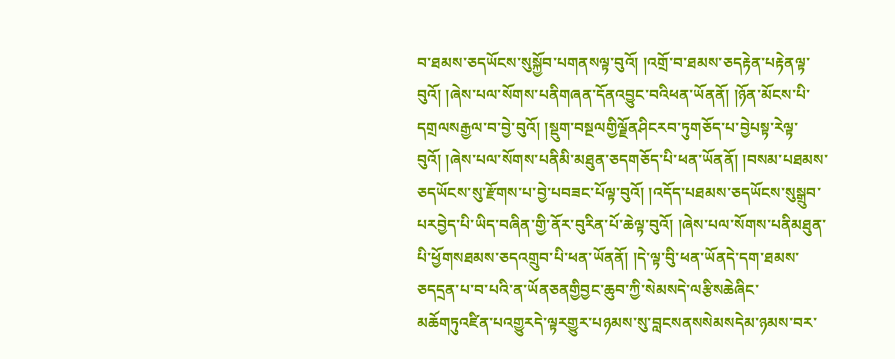བ་ཐམས་ཅདཡོངས་སུསྐྱོབ་པགནསལྟ་བུའོ། །འགྲོ་བ་ཐམས་ཅདརྟེན་པརྟེནལྟ་བུའོ། །ཞེས་པལ་སོགས་པནིགཞན་དོནའབྱུང་བའིཕན་ཡོནནོ། །ཉོན་མོངས་པི་དགྲལསརྒྱལ་བ་བྱེ་བུའོ། །སྡུག་བསྔལགྱིལྗོནཤིངརབ་ཏུགཅོད་པ་བྱེཔསྟ་རེལྟ་བུའོ། །ཞེས་པལ་སོགས་པནིམི་མཐུན་ཅདགཅོད་པི་ཕན་ཡོནནོ། །བསམ་པཐམས་ཅདཡོངས་སུ་རྫོགས་པ་བྱེ་པབཟང་པོལྟ་བུའོ། །འདོད་པཐམས་ཅདཡོངས་སུསྒྲུབ་པརབྱེད་པི་ཡིད་བཞིན་གྱི་ནོར་བུརིན་པོ་ཆེལྟ་བུའོ། །ཞེས་པལ་སོགས་པནིམཐུན་པི་ཕྱོགསཐམས་ཅདའགྲུབ་པི་ཕན་ཡོནནོ། །དེ་ལྟ་བིུ་ཕན་ཡོནདེ་དག་ཐམས་ཅདདྲན་པ་བ་པའི་ན་ཡོནཅནགྱིབྱང་ཆུབ་ཀྱི་སེམསདེ་ལརྩིསཆེཞིང་མཆོགཏུའཛིན་པའགྱུརདེ་ལྟརགྱུར་པཉམས་སུ་བླངསནསསེམསདེམ་ཉམས་བར་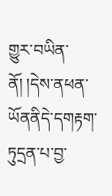གྱུར་བཡིན་ནོ། །དེས་ནཕན་ཡོནནིདེ་དགརྟག་ཏུདྲན་པ་བྱ་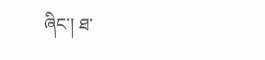ཞིང་། ཐ་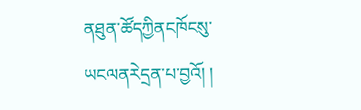ནཐུན་ཚོདཀྱིནངཁོངསུ་ཡངལནརེདྲན་པ་བྱའོ། །